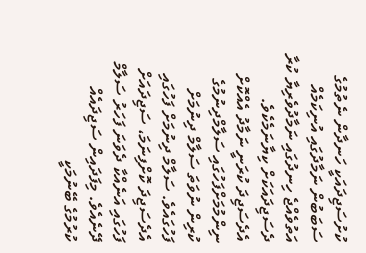ކުށުސަޖިދައަކީ ހަނދާން ނެތުމުގެ ސަބަބުން ނަމާދުގައި އުނިކަމެއް އަތުވެއްޖެ ހިނދުގައި ނަމާދުވެރިޔާ ކުރާ ދެސަޖިދައަކަށް ކިޔާނަމެކެވެ. އެދެސަޖިދަ ކުރަނީ ނަމާދު އެއްކޮށް ނިންމުމަށްފަހުގައި ސަލާމްދިނުމުގެ ކުރިން ނުވަތަ ސަލާމް ދިނުމަށް ފަހުގައެވެ. ސަލާމް ދިނުމަށް ފަހުގައި އެދެސަޖިދަ ކޮށްފިނަމަ، ސަޖިދައަށް ފަހުގައި އަނެއްކާ ދެވަނަ ފަހަރު ސަލާމް ދޭނެއެވެ. މިފަދައިން ސަޖިދައެއް ކުރުމުގެ ބޭނުމަކީ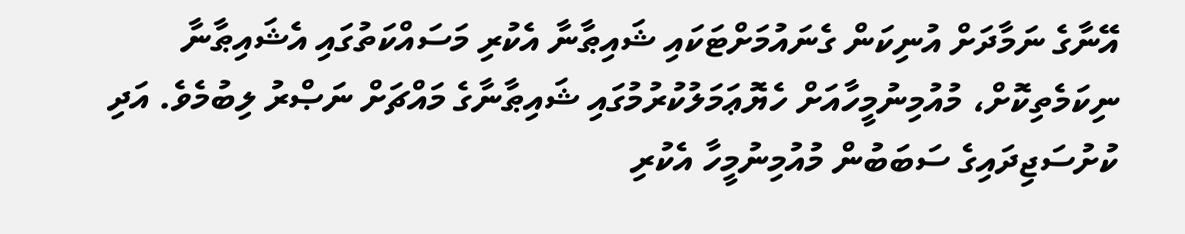އޭނާގެ ނަމާދަށް އުނިކަން ގެނައުމަށްޓަކައި ޝައިޠާނާ އެކުރި މަސައްކަތުގައި އެޝައިޠާނާ ނިކަމެތިކޮށް، މުއުމިނުމީހާއަށް ހެޔޮޢަމަލުކުރުމުގައި ޝައިޠާނާގެ މައްޗަށް ނަޞްރު ލިބުމެވެ. އަދި ކުށުސަޖިދައިގެ ސަބަބުން މުއުމިނުމީހާ އެކުރި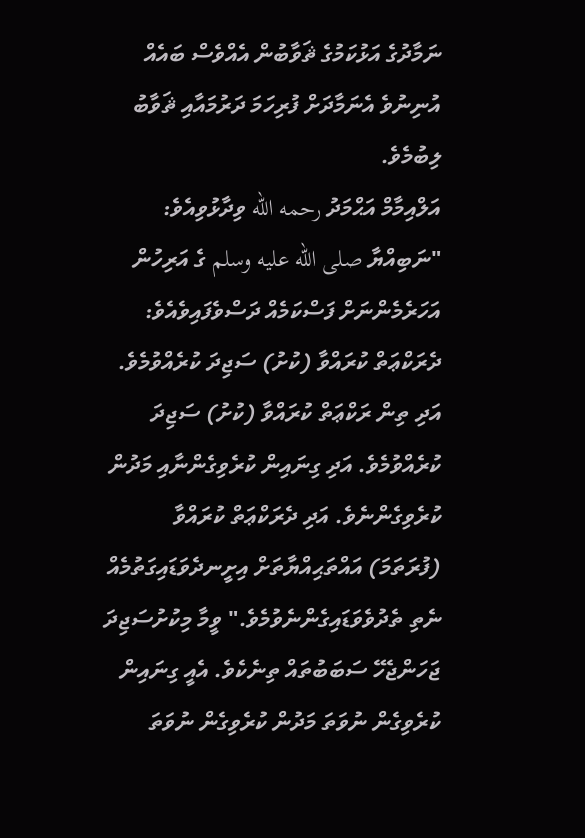ނަމާދުގެ އަޅުކަމުގެ ޘަވާބުން އެއްވެސް ބައެއް އުނިނުވެ އެނަމާދަށް ފުރިހަމަ ދަރުމައާއި ޘަވާބު ލިބުމެވެ.
އަލްއިމާމް އަޙްމަދު رحمه الله ވިދާޅުވިއެވެ: "ނަބިއްޔާ صلى الله عليه وسلم ގެ އަރިހުން އަހަރެމެންނަށް ފަސްކަމެއް ދަސްވެފައިވެއެވެ: ދެރަކްޢަތް ކުރައްވާ (ކުށު) ސަޖިދަ ކުރެއްވުމެވެ. އަދި ތިން ރަކްޢަތް ކުރައްވާ (ކުށު) ސަޖިދަ ކުރެއްވުމެވެ. އަދި ގިނައިން ކުރެވިގެންނާއި މަދުން ކުރެވިގެންނެވެ. އަދި ދެރަކްޢަތް ކުރައްވާ (ފުރަތަމަ) އައްތަޙިއްޔާތަށް އިށީނދެވަޑައިގަތުމެއް ނެތި ތެދުވެވަޑައިގެންނެވުމެވެ." ވީމާ މިކުށުސަޖިދަ ޖަހަންޖެހޭ ސަބަބުތައް ތިނެކެވެ. އެއީ ގިނައިން ކުރެވިގެން ނުވަތަ މަދުން ކުރެވިގެން ނުވަތަ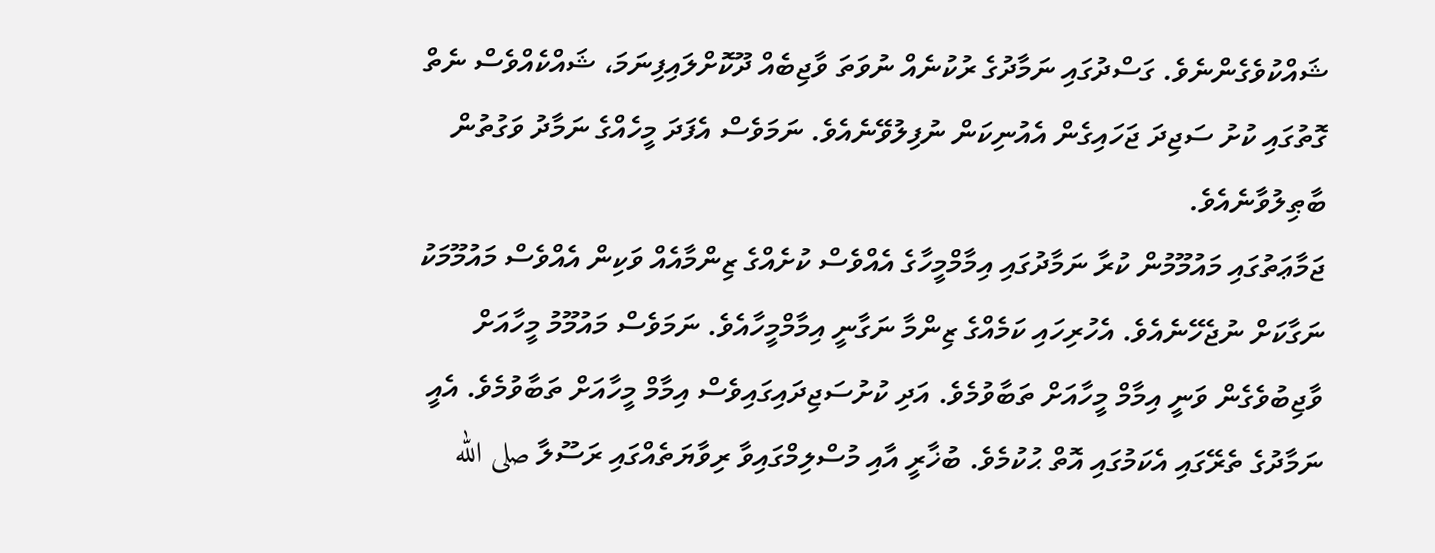ޝައްކުވެގެންނެވެ. ގަސްދުގައި ނަމާދުގެ ރުކުނެއް ނުވަތަ ވާޖިބެއް ދޫކޮށްލައިފިނަމަ، ޝައްކެއްވެސް ނެތް ގޮތުގައި ކުށު ސަޖިދަ ޖަހައިގެން އެއުނިކަން ނުފިލުވޭނެއެވެ. ނަމަވެސް އެފަދަ މީހެއްގެ ނަމާދު ވަގުތުން ބާޠިލުވާނެއެވެ.
ޖަމާޢަތުގައި މައުމޫމުން ކުރާ ނަމާދުގައި އިމާމްމީހާގެ އެއްވެސް ކުށެއްގެ ޒިންމާއެއް ވަކިން އެއްވެސް މައުމޫމަކު ނަގާކަށް ނުޖެހޭނެއެވެ. އެހުރިހައި ކަމެއްގެ ޒިންމާ ނަގާނީ އިމާމްމީހާއެވެ. ނަމަވެސް މައުމޫމު މީހާއަށް ވާޖިބުވެގެން ވަނީ އިމާމް މީހާއަށް ތަބާވުމެވެ. އަދި ކުށުސަޖިދައިގައިވެސް އިމާމް މީހާއަށް ތަބާވުމެވެ. އެއީ ނަމާދުގެ ތެރޭގައި އެކަމުގައި އޮތް ޙުކުމެވެ. ބުޚާރީ އާއި މުސްލިމްގައިވާ ރިވާޔަތެއްގައި ރަސޫލާ صلى الله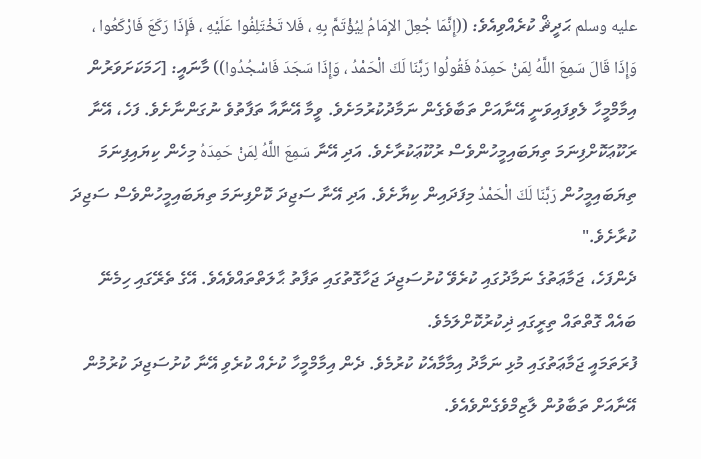عليه وسلم ޙަދީޘް ކުރެއްވިއެވެ: ((إِنَّمَا جُعِلَ الإِمَامُ لِيُؤْتَمَّ بِهِ ، فَلا تَخْتَلِفُوا عَلَيْهِ ، فَإِذَا رَكَعَ فَارْكَعُوا ، وَإِذَا قَالَ سَمِعَ اللَّهُ لِمَنْ حَمِدَهُ فَقُولُوا رَبَّنَا لَكَ الْحَمْدُ ، وَإِذَا سَجَدَ فَاسْجُدُوا)) މާނައީ: [ހަމަކަށަވަރުން އިމާމްމީހާ ލެވިފައިވަނީ އޭނާއަށް ތަބާވެގެން ނަމާދުކުރުމަށެވެ. ވީމާ އޭނާއާ ތަފާތުވެ ނުގަންނާށެވެ. ފަހެ، އޭނާ ރަކޫޢަކޮށްފިނަމަ ތިޔަބައިމީހުންވެސް ރުކޫޢަކުރާށެވެ. އަދި އޭނާ سَمِعَ اللَّهُ لِمَنْ حَمِدَهُ މިހެން ކިޔައިފިނަމަ ތިޔަބައިމީހުން رَبَّنَا لَكَ الْحَمْدُ މިފަދައިން ކިޔާށެވެ. އަދި އޭނާ ސަޖިދަ ކޮށްފިނަމަ ތިޔަބައިމީހުންވެސް ސަޖިދަ ކުރާށެވެ."
ދެންފަހެ، ޖަމާޢަތުގެ ނަމާދުގައި ކުރެވޭ ކުށުސަޖިދަ ޖަހާގޮތުގައި ތަފާތު ޙާލަތްތައްވެއެވެ. އޭގެ ތެރޭގައި ހިމެނޭ ބައެއް ގޮތްތައް ތިރީގައި ޛިކުރުކޮށްލަމެވެ.
ފުރަތަމައީ ޖަމާޢަތުގައި މުޅި ނަމާދު އިމާމާއެކު ކުރުމެވެ. ދެން އިމާމްމީހާ ކުށެއް ކުރެވި އޭނާ ކުށުސަޖިދަ ކުރުމުން އޭނާއަށް ތަބާވުން ލާޒިމްވެގެންވެއެވެ.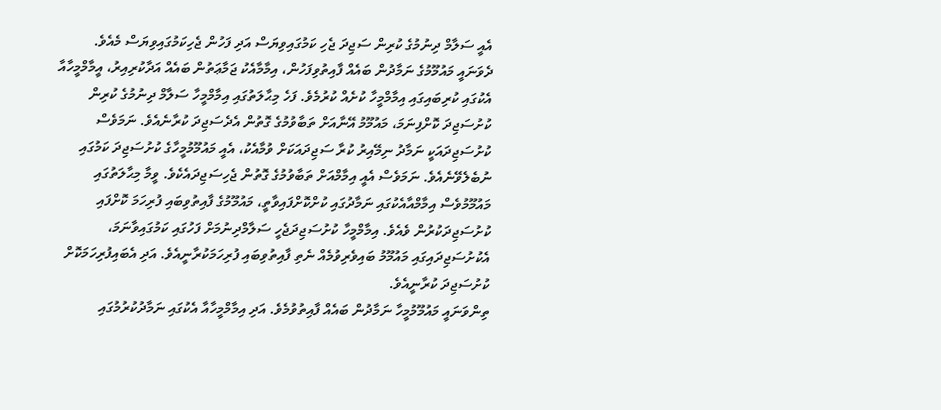އެއީ ސަލާމް ދިނުމުގެ ކުރިން ސަޖިދަ ޖެހި ކަމުގައިވިޔަސް އަދި ފަހުން ޖެހިކަމުގައިވިޔަސް މެއެވެ.
ދެވަނައީ މައުމޫމުގެ ނަމާދުން ބައެއް ފާއިތުވިފަހުން، އިމާމާއެކު ޖަމާޢަތުން ބައެއް އަދާކުރިއިރު، އީމާމްމީހާއާ އެކުގައި ކުރިބައިގައި އިމާމްމީހާ ކުށެއް ކުރުމެވެ. ފަހެ މިޙާލަތުގައި އިމާމްމީހާ ސަލާމް ދިނުމުގެ ކުރިން ކުށުސަޖިދަ ކޮށްފިނަމަ، މައުމޫމު އޭނާއަށް ތަބާވުމުގެ ގޮތުން އެދެސަޖިދަ ކުރާނެއެވެ. ނަމަވެސް ކުށުސަޖިދައަކީ ނަމާދު ނިމޭއިރު ކުރާ ސަޖިދައަކަށް ވުމާއެކު، އެއީ މައުމޫމުމީހާގެ ކުށުސަޖިދަ ކަމުގައި ނުބެލެވޭނެއެވެ. ނަމަވެސް އެއީ އިމާމްއަށް ތަބާވުމުގެ ގޮތުން ޖެހިސަޖިދައެކެވެ. ވީމާ މިޙާލަތުގައި މައުމޫމުވެސް އިމާމްއާއެކުގައި ނަމާދުގައި ކުށްކޮށްފައިވާތީ، މައުމޫމުގެ ފާއިތުވިބައި ފުރިހަމަ ކޮށްފައި ކުށުސަޖިދަކުރުން ވެއެވެ. އިމާމްމީހާ ކުށުސަޖިދަޖެހީ ސަލާމްދިނުމަށް ފަހުގައި ކަމުގައިވާނަމަ، އެކުށުސަޖިދައިގައި މައުމޫމު ބައިވެރިވުމެއް ނެތި ފާއިތުވިބައި ފުރިހަމަކުރާނީއެވެ. އަދި އެބައިފުރިހަމަކޮށް ކުށުސަޖިދަ ކުރާނީއެވެ.
ތިންވަނައީ މައުމޫމުމީހާ ނަމާދުން ބައެއް ފާއިތުވުމެވެ. އަދި އިމާމްމީހާއާ އެކުގައި ނަމާދުކުރުމުގައި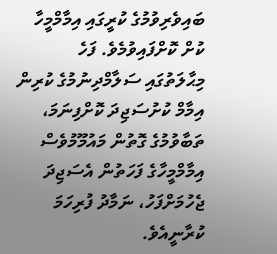ބައިވެރިވުމުގެ ކުރީގައި އިމާމްމީހާ ކުށް ކޮށްފައިވުމެވެ. ފަހެ މިޙާލަތުގައި ސަލާމްދިނުމުގެ ކުރިން އިމާމް ކުށުސަޖިދަ ކޮށްފިނަމަ، ތަބާވުމުގެ ގޮތުން މައުމޫމުވެސް އިމާމްމީހާގެ ފަހަތުން އެސަޖިދަ ޖެހުމަށްފަހު، ނަމާދު ފުރިހަމަ ކުރާނީއެވެ.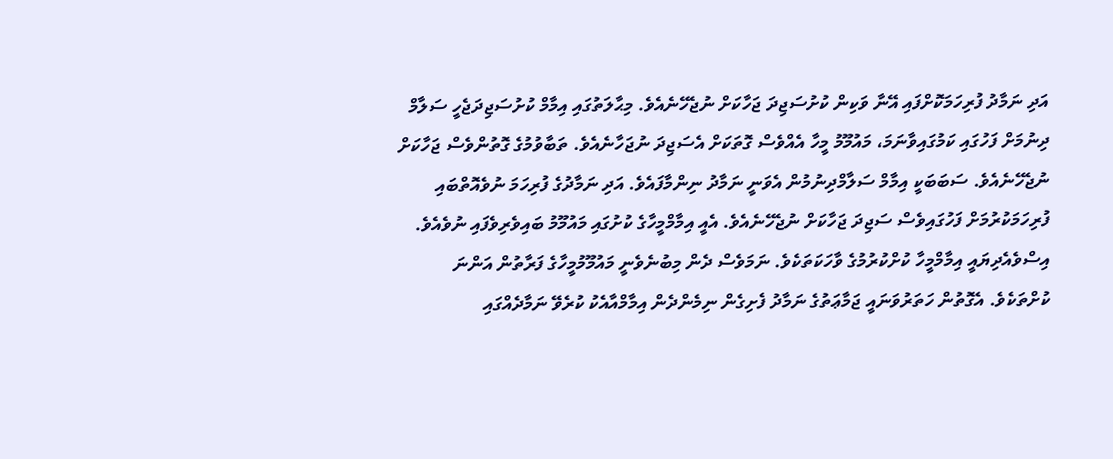އަދި ނަމާދު ފުރިހަމަކޮށްފައި އޭނާ ވަކިން ކުށުސަޖިދަ ޖަހާކަށް ނުޖެހޭނެއެވެ. މިޙާލަތުގައި އިމާމް ކުށުސަޖިދަޖެހީ ސަލާމް ދިނުމަށް ފަހުގައި ކަމުގައިވާނަމަ، މައުމޫމު މީހާ އެއްވެސް ގޮތަކަށް އެސަޖިދަ ނުޖަހާނެއެވެ. ތަބާވުމުގެ ގޮތުންވެސް ޖަހާކަށް ނުޖެހޭނެއެވެ. ސަބަބަކީ އިމާމް ސަލާމްދިނުމުން އެވަނީ ނަމާދު ނިންމާފައެވެ. އަދި ނަމާދުގެ ފުރިހަމަ ނުވެއޮތްބައި ފުރިހަމަކުރުމަށް ފަހުގައިވެސް ސަޖިދަ ޖަހާކަށް ނުޖެހޭނެއެވެ. އެއީ އިމާމްމީހާގެ ކުށުގައި މައުމޫމު ބައިވެރިވެފައި ނުވެއެވެ.
އިސްވެއެދިޔައީ އިމާމްމީހާ ކުށްކުރުމުގެ ވާހަކަތަކެވެ. ނަމަވެސް ދެން މިބުނެވެނީ މައުމޫމުމީހާގެ ފަރާތުން އަންނަ ކުށްތަކެވެ. އެގޮތުން ހަތަރުވަނައީ ޖަމާޢަތުގެ ނަމާދު ފެށިގެން ނިމެންދެން އިމާމްއާއެކު ކުރެވޭ ނަމާދެއްގައި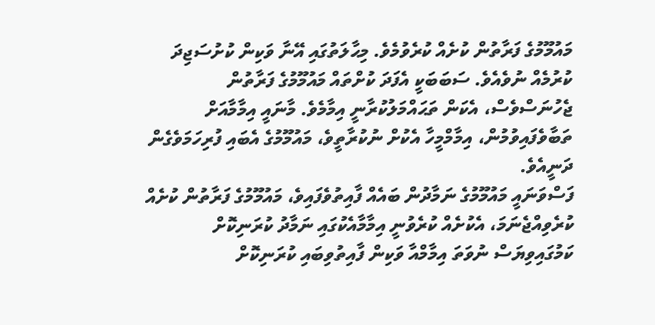މައުމޫމުގެ ފަރާތުން ކުށެއް ކުރެވުމެވެ. މިޙާލަތުގައި އޭނާ ވަކިން ކުށުސަޖިދަ ކުރުމެއް ނުވެއެވެ. ސަބަބަކީ އެފަދަ ކުށްތައް މައުމޫމުގެ ފަރާތުން ޖެހުނަސްވެސް، އެކަން ތަޙައްމަލުކުރާނީ އިމާމެވެ. މާނައީ އިމާމާއަށް ތަބާވެފައިވުމުން، އިމާމްމީހާ އެކުށް ނުކުރާތީވެ، މައުމޫމުގެ އެބައި ފުރިހަމަވެގެން ދަނީއެވެ.
ފަސްވަނައީ މައުމޫމުގެ ނަމާދުން ބައެއް ފާއިތުވެފައިވެ، މައުމޫމުގެ ފަރާތުން ކުށެއް ކުރެވިއްޖެނަމަ، އެކުށެއް ކުރެވުނީ އިމާމާއެކުގައި ނަމާދު ކުރަނިކޮށް ކަމުގައިވިޔަސް ނުވަތަ އިމާމްއާ ވަކިން ފާއިތުވިބައި ކުރަނިކޮށް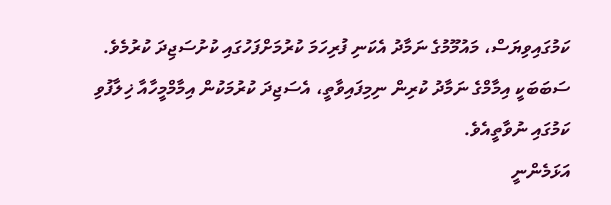ކަމުގައިވިޔަސް، މައުމޫމުގެ ނަމާދު އެކަނި ފުރިހަމަ ކުރުމަށްފަހުގައި ކުށުސަޖިދަ ކުރުމެވެ. ސަބަބަކީ އިމާމްގެ ނަމާދު ކުރިން ނިމިފައިވާތީ، އެސަޖިދަ ކުރުމަކުން އިމާމްމީހާއާ ޚިލާފުވި ކަމުގައި ނުވާތީއެވެ.
އަޅަމެންނީ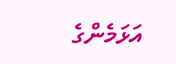އަޅަމެންގެ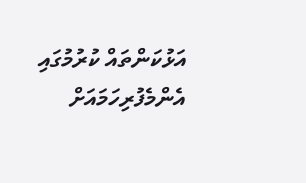އަޅުކަންތައް ކުރުމުގައި އެންމެފުރިހަމައަށް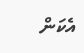އެކަން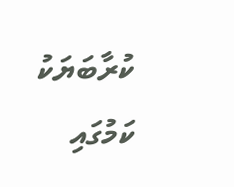ކުރާބަޔަކު ކަމުގައި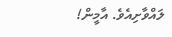ލައްވާށިއެވެ. އާމީން!